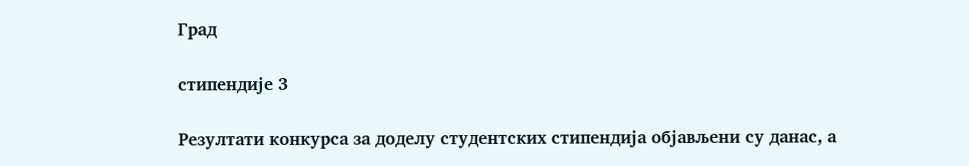Град

стипендије 3

Резултати конкурса за доделу студентских стипендија објављени су данас, а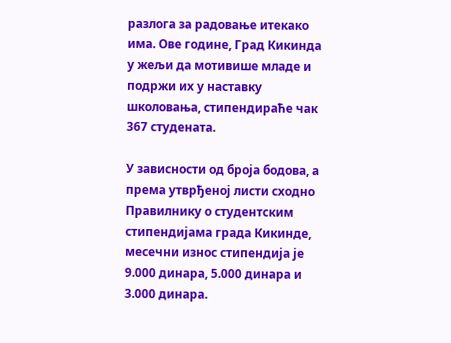разлога за радовање итекако има. Ове године, Град Кикинда у жељи да мотивише младе и подржи их у наставку школовања, стипендираће чак 367 студената.

У зависности од броја бодова, а према утврђеној листи сходно Правилнику о студентским стипендијама града Кикинде, месечни износ стипендија је 9.000 динара, 5.000 динара и 3.000 динара.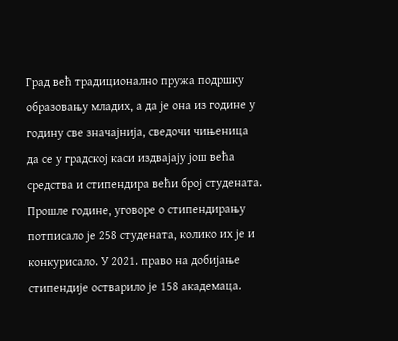Град већ традиционално пружа подршку образовању младих, а да је она из године у годину све значајнија, сведочи чињеница да се у градској каси издвајају још већа средства и стипендира већи број студената. Прошле године, уговоре о стипендирању потписало је 258 студената, колико их је и конкурисало. У 2021. право на добијање стипендије остварило је 158 академаца.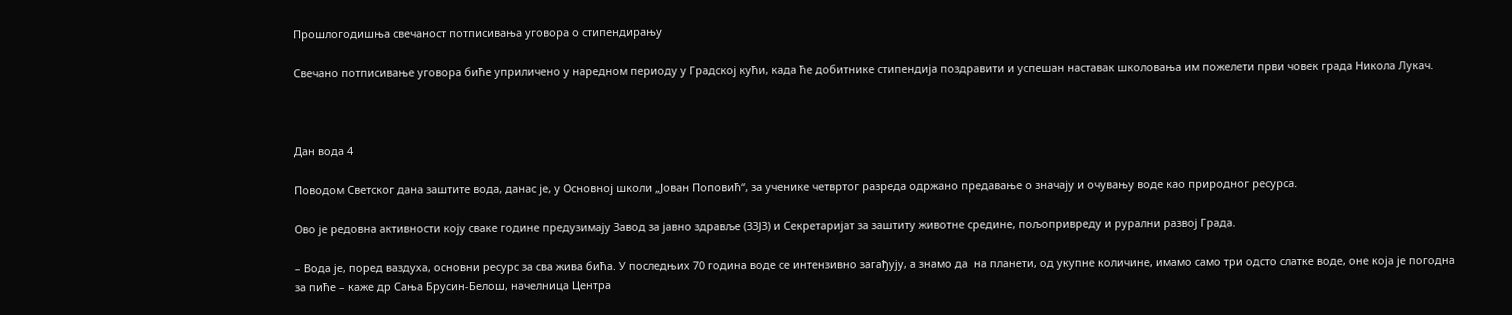Прошлогодишња свечаност потписивања уговора о стипендирању

Свечано потписивање уговора биће уприличено у наредном периоду у Градској кући, када ће добитнике стипендија поздравити и успешан наставак школовања им пожелети први човек града Никола Лукач.



Дан вода 4

Поводом Светског дана заштите вода, данас је, у Основној школи „Јован Поповић“, за ученике четвртог разреда одржано предавање о значају и очувању воде као природног ресурса.

Ово је редовна активности коју сваке године предузимају Завод за јавно здравље (ЗЗЈЗ) и Секретаријат за заштиту животне средине, пољопривреду и рурални развој Града.

– Вода је, поред ваздуха, основни ресурс за сва жива бића. У последњих 70 година воде се интензивно загађују, а знамо да  на планети, од укупне количине, имамо само три одсто слатке воде, оне која је погодна за пиће – каже др Сања Брусин-Белош, начелница Центра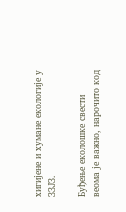хигијене и хумане екологије у ЗЗЈЗ.

Буђење еколошке свести веома је важно, нарочито код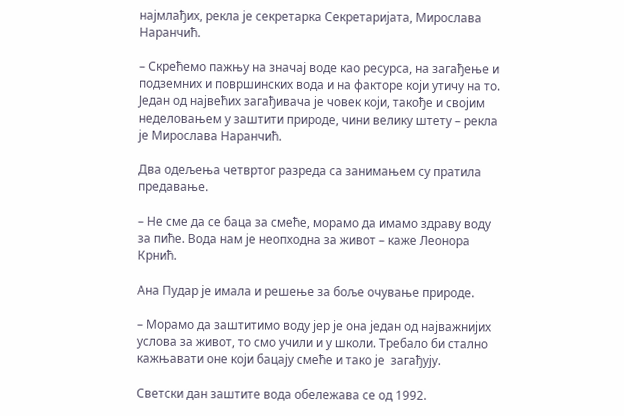најмлађих, рекла је секретарка Секретаријата, Мирослава Наранчић.

– Скрећемо пажњу на значај воде као ресурса, на загађење и подземних и површинских вода и на факторе који утичу на то. Један од највећих загађивача је човек који, такође и својим неделовањем у заштити природе, чини велику штету – рекла је Мирослава Наранчић.

Два одељења четвртог разреда са занимањем су пратила предавање.

– Не сме да се баца за смеће, морамо да имамо здраву воду за пиће. Вода нам је неопходна за живот – каже Леонора Крнић.

Ана Пудар је имала и решење за боље очување природе.

– Морамо да заштитимо воду јер је она један од најважнијих услова за живот, то смо учили и у школи. Требало би стално кажњавати оне који бацају смеће и тако је  загађују.

Светски дан заштите вода обележава се од 1992.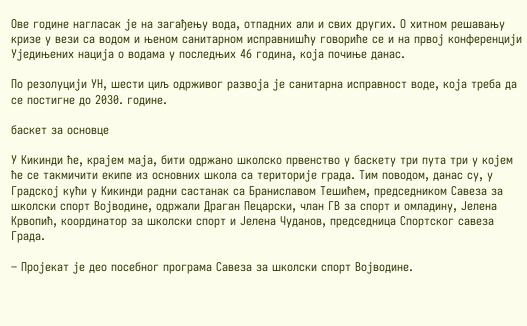Ове године нагласак је на загађењу вода, отпадних али и свих других. О хитном решавању кризе у вези са водом и њеном санитарном исправнишћу говориће се и на првој конференцији Уједињених нација о водама у последњих 46 година, која почиње данас.

По резолуцији УН, шести циљ одрживог развоја је санитарна исправност воде, која треба да се постигне до 2030. године.

баскет за основце

У Кикинди ће, крајем маја, бити одржано школско првенство у баскету три пута три у којем ће се такмичити екипе из основних школа са територије града. Тим поводом, данас су, у Градској кући у Кикинди радни састанак са Браниславом Тешићем, председником Савеза за школски спорт Војводине, одржали Драган Пецарски, члан ГВ за спорт и омладину, Јелена Крвопић, координатор за школски спорт и Јелена Чуданов, председница Спортског савеза Града.

– Пројекат је део посебног програма Савеза за школски спорт Војводине.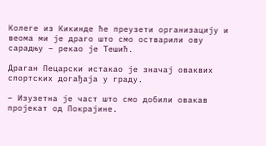Колеге из Кикинде ће преузети организацију и веома ми је драго што смо остварили ову сарадњу – рекао је Тешић.

Драган Пецарски истакао је значај оваквих спортских догађаја у граду.

– Изузетна је част што смо добили овакав пројекат од Покрајине.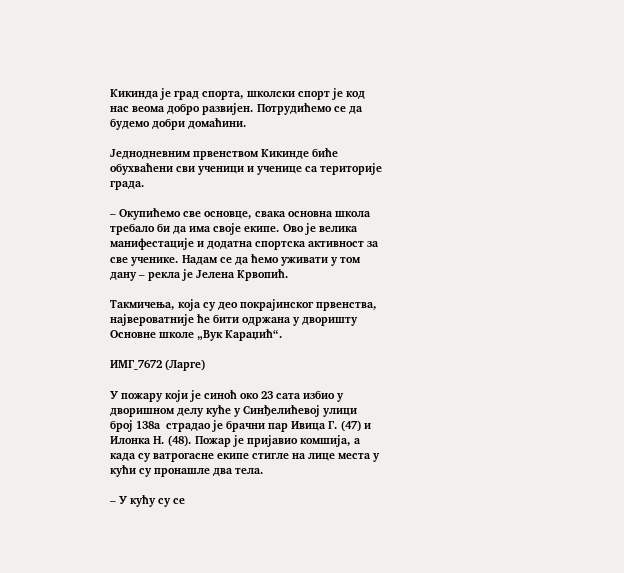Кикинда је град спорта, школски спорт је код нас веома добро развијен. Потрудићемо се да будемо добри домаћини.

Једнодневним првенством Кикинде биће обухваћени сви ученици и ученице са територије града.

– Окупићемо све основце, свака основна школа требало би да има своје екипе. Ово је велика манифестације и додатна спортска активност за све ученике. Надам се да ћемо уживати у том дану – рекла је Јелена Крвопић.

Такмичења, која су део покрајинског првенства, највероватније ће бити одржана у дворишту Основне школе „Вук Караџић“.

ИМГ_7672 (Ларге)

У пожару који је синоћ око 23 сата избио у дворишном делу куће у Синђелићевој улици број 138а  страдао је брачни пар Ивица Г. (47) и Илонка Н. (48). Пожар је пријавио комшија, а када су ватрогасне екипе стигле на лице места у кући су пронашле два тела.

– У кућу су се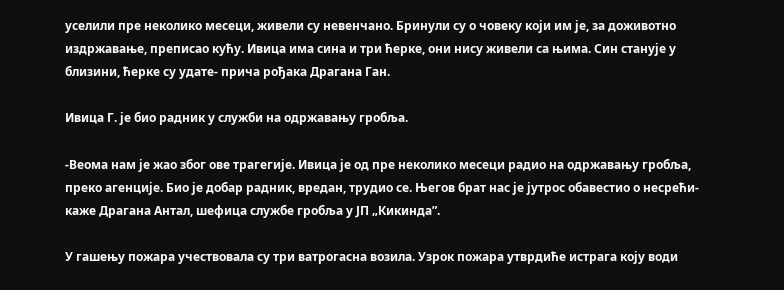уселили пре неколико месеци, живели су невенчано. Бринули су о човеку који им је, за доживотно издржавање, преписао кућу. Ивица има сина и три ћерке, они нису живели са њима. Син станује у близини, ћерке су удате- прича рођака Драгана Ган.

Ивица Г. је био радник у служби на одржавању гробља.

-Веома нам је жао због ове трагегије. Ивица је од пре неколико месеци радио на одржавању гробља, преко агенције. Био је добар радник, вредан, трудио се. Његов брат нас је јутрос обавестио о несрећи- каже Драгана Антал, шефица службе гробља у ЈП „Кикинда”.

У гашењу пожара учествовала су три ватрогасна возила. Узрок пожара утврдиће истрага коју води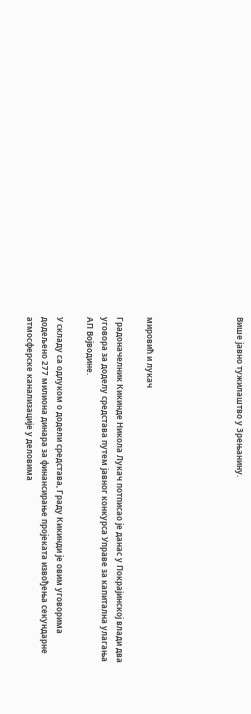Више јавно тужилаштво у Зрењанину.





мировић и лукач

Градоначелник Кикинде Никола Лукач потписао је данас у Покрајинској влади два уговора за доделу средстава путем јавног конкурса Управе за капитална улагања АП Војводине.

У складу са одлуком о додели средстава, Граду Кикинди је овим уговорима додељено 277 милиона динара за финансирање пројеката извођења секундарне атмосферске канализације у деловима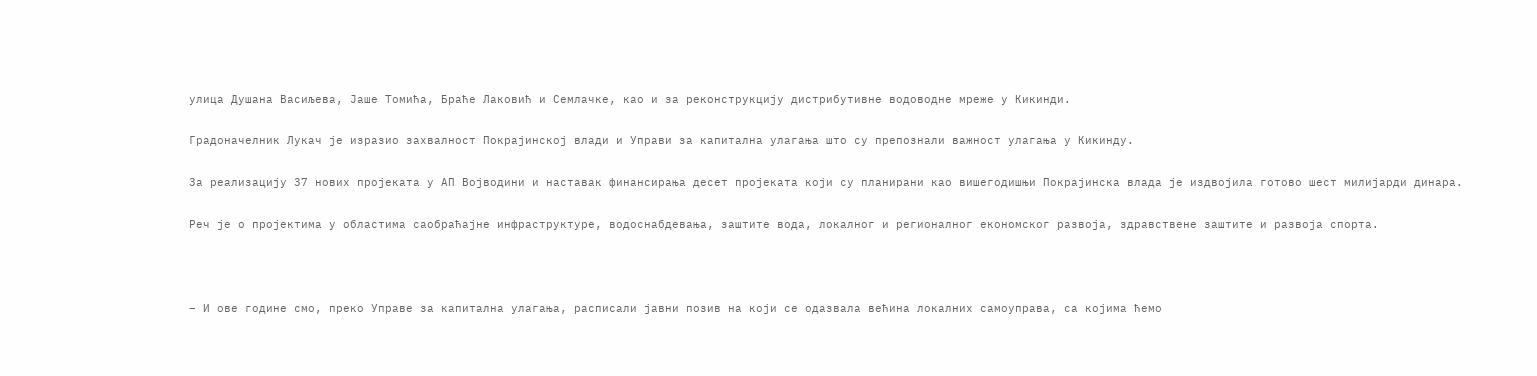улица Душана Васиљева, Јаше Томића, Браће Лаковић и Семлачке, као и за реконструкцију дистрибутивне водоводне мреже у Кикинди.

Градоначелник Лукач је изразио захвалност Покрајинској влади и Управи за капитална улагања што су препознали важност улагања у Кикинду.

За реализацију 37 нових пројеката у АП Војводини и наставак финансирања десет пројеката који су планирани као вишегодишњи Покрајинска влада је издвојила готово шест милијарди динара.

Реч је о пројектима у областима саобраћајне инфраструктуре, водоснабдевања, заштите вода, локалног и регионалног економског развоја, здравствене заштите и развоја спорта.



– И ове године смо, преко Управе за капитална улагања, расписали јавни позив на који се одазвала већина локалних самоуправа, са којима ћемо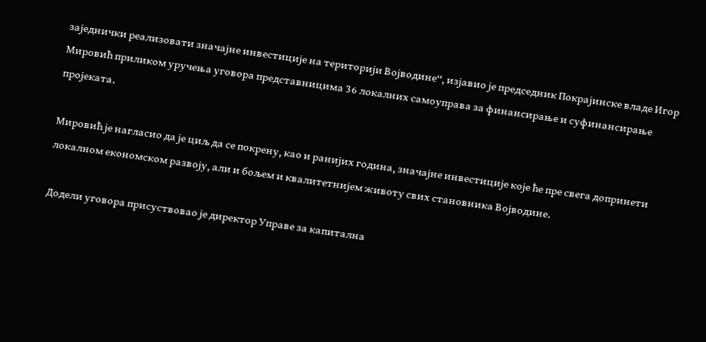заједнички реализовати значајне инвестиције на територији Војводине“, изјавио је председник Покрајинске владе Игор Мировић приликом уручења уговора представницима 36 локалних самоуправа за финансирање и суфинансирање пројеката.

Мировић је нагласио да је циљ да се покрену, као и ранијих година, значајне инвестиције које ће пре свега допринети локалном економском развоју, али и бољем и квалитетнијем животу свих становника Војводине.

Додели уговора присуствовао је директор Управе за капитална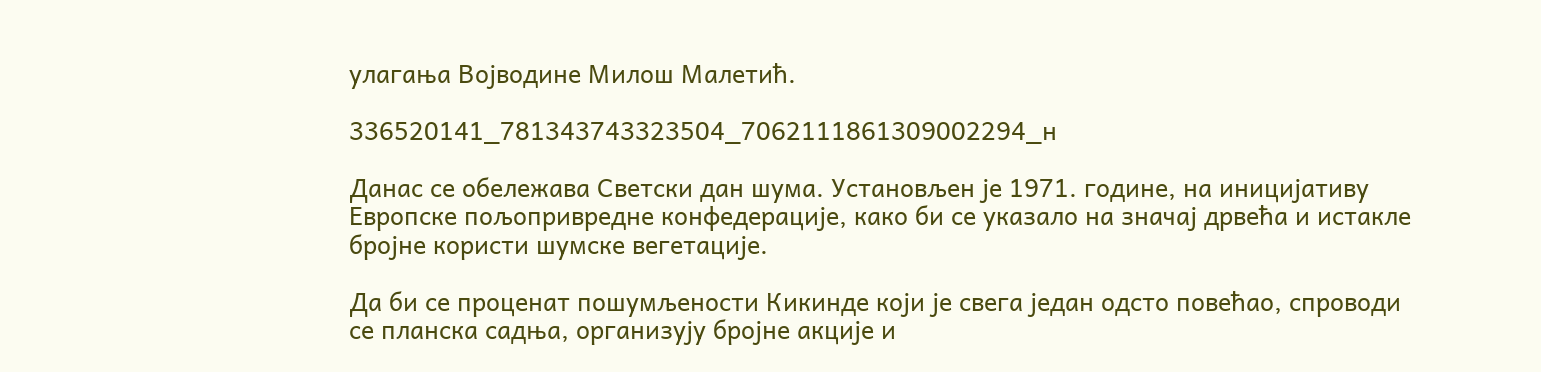улагања Војводине Милош Малетић.

336520141_781343743323504_7062111861309002294_н

Данас се обележава Светски дан шума. Установљен је 1971. године, на иницијативу Европске пољопривредне конфедерације, како би се указало на значај дрвећа и истакле бројне користи шумске вегетације.

Да би се проценат пошумљености Кикинде који је свега један одсто повећао, спроводи се планска садња, организују бројне акције и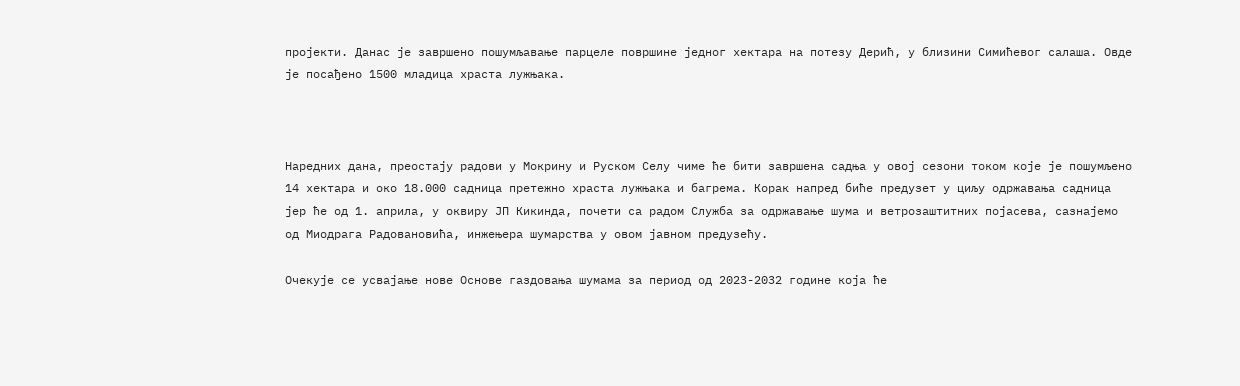пројекти. Данас је завршено пошумљавање парцеле површине једног хектара на потезу Дерић, у близини Симићевог салаша. Овде је посађено 1500 младица храста лужњака.



Наредних дана, преостају радови у Мокрину и Руском Селу чиме ће бити завршена садња у овој сезони током које је пошумљено 14 хектара и око 18.000 садница претежно храста лужњака и багрема. Корак напред биће предузет у циљу одржавања садница јер ће од 1. априла, у оквиру ЈП Кикинда, почети са радом Служба за одржавање шума и ветрозаштитних појасева, сазнајемо од Миодрага Радовановића, инжењера шумарства у овом јавном предузећу.

Очекује се усвајање нове Основе газдовања шумама за период од 2023-2032 године која ће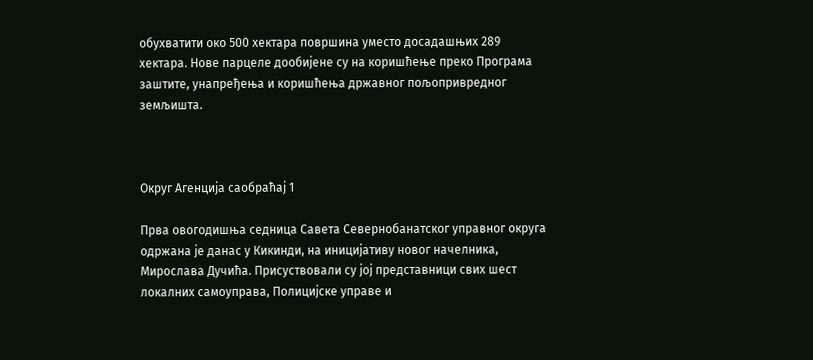обухватити око 500 хектара површина уместо досадашњих 289 хектара. Нове парцеле дообијене су на коришћење преко Програма заштите, унапређења и коришћења државног пољопривредног земљишта.



Округ Агенција саобраћај 1

Прва овогодишња седница Савета Севернобанатског управног округа одржана је данас у Кикинди, на иницијативу новог начелника, Мирослава Дучића. Присуствовали су јој представници свих шест локалних самоуправа, Полицијске управе и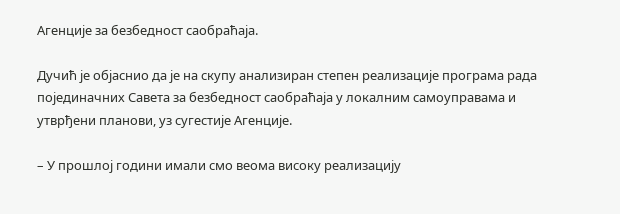Агенције за безбедност саобраћаја.

Дучић је објаснио да је на скупу анализиран степен реализације програма рада појединачних Савета за безбедност саобраћаја у локалним самоуправама и утврђени планови, уз сугестије Агенције.

– У прошлој години имали смо веома високу реализацију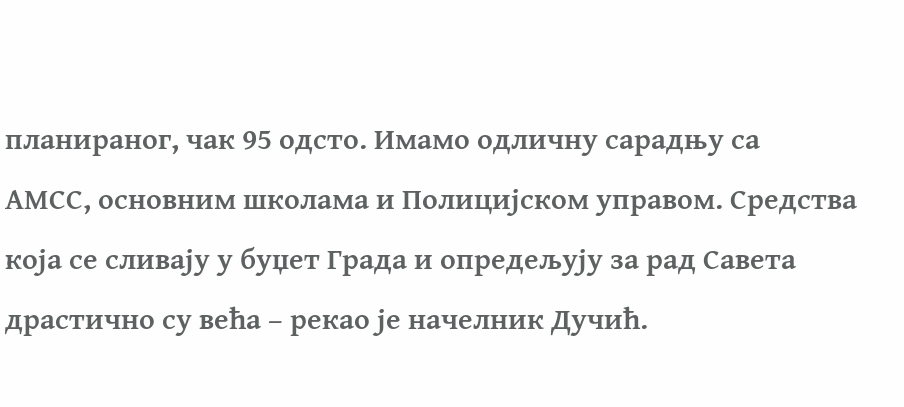планираног, чак 95 одсто. Имамо одличну сарадњу са  АМСС, основним школама и Полицијском управом. Средства која се сливају у буџет Града и опредељују за рад Савета драстично су већа – рекао је начелник Дучић.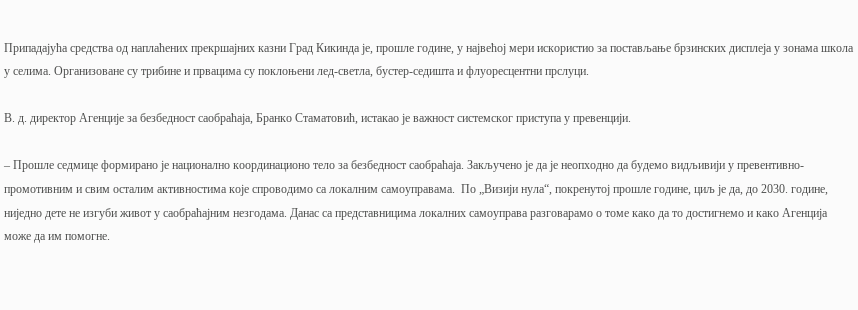Припадајућа средства од наплаћених прекршајних казни Град Кикинда је, прошле године, у највећој мери искористио за постављање брзинских дисплеја у зонама школа у селима. Организоване су трибине и првацима су поклоњени лед-светла, бустер-седишта и флуоресцентни прслуци.

В. д. директор Агенције за безбедност саобраћаја, Бранко Стаматовић, истакао је важност системског приступа у превенцији.

– Прошле седмице формирано је национално координационо тело за безбедност саобраћаја. Закључено је да је неопходно да будемо видљивији у превентивно- промотивним и свим осталим активностима које спроводимо са локалним самоуправама.  По „Визији нула“, покренутој прошле године, циљ је да, до 2030. године, ниједно дете не изгуби живот у саобраћајним незгодама. Данас са представницима локалних самоуправа разговарамо о томе како да то достигнемо и како Агенција може да им помогне.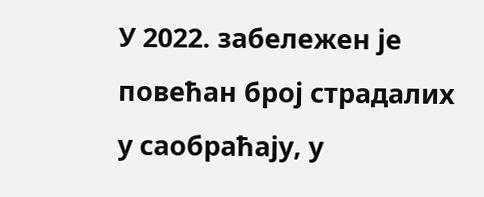У 2022. забележен је повећан број страдалих у саобраћају, у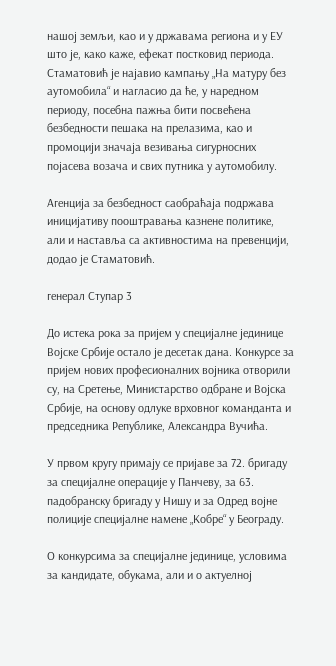нашој земљи, као и у државама региона и у ЕУ што је, како каже, ефекат постковид периода. Стаматовић је најавио кампању „На матуру без аутомобила“ и нагласио да ће, у наредном периоду, посебна пажња бити посвећена безбедности пешака на прелазима, као и промоцији значаја везивања сигурносних појасева возача и свих путника у аутомобилу.

Агенција за безбедност саобраћаја подржава иницијативу пооштравања казнене политике, али и наставља са активностима на превенцији, додао је Стаматовић.

генерал Ступар 3

До истека рока за пријем у специјалне јединице Војске Србије остало је десетак дана. Конкурсе за пријем нових професионалних војника отворили су, на Сретење, Министарство одбране и Војска Србије, на основу одлуке врховног команданта и председника Републике, Александра Вучића.

У првом кругу примају се пријаве за 72. бригаду за специјалне операције у Панчеву, за 63. падобранску бригаду у Нишу и за Одред војне полиције специјалне намене „Кобре“ у Београду.

О конкурсима за специјалне јединице, условима за кандидате, обукама, али и о актуелној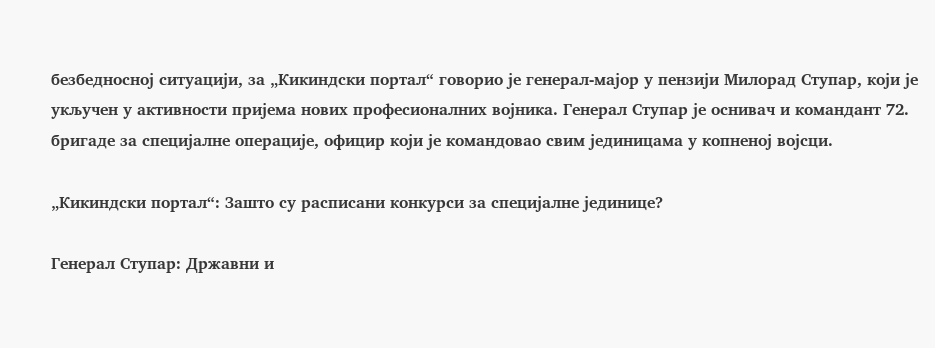безбедносној ситуацији, за „Кикиндски портал“ говорио је генерал-мајор у пензији Милорад Ступар, који је укључен у активности пријема нових професионалних војника. Генерал Ступар је оснивач и командант 72. бригаде за специјалне операције, официр који је командовао свим јединицама у копненој војсци.

„Кикиндски портал“: Зашто су расписани конкурси за специјалне јединице?

Генерал Ступар: Државни и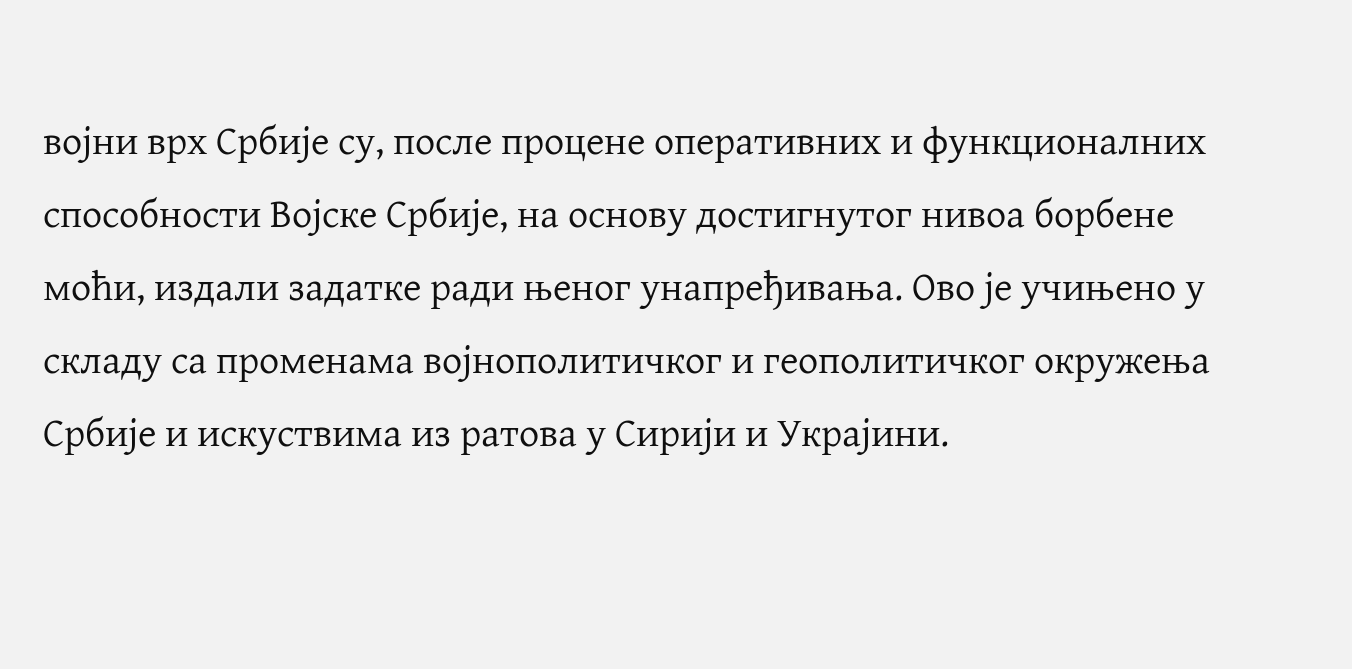војни врх Србије су, после процене оперативних и функционалних способности Војске Србије, на основу достигнутог нивоа борбене моћи, издали задатке ради њеног унапређивања. Ово је учињено у складу са променама војнополитичког и геополитичког окружења Србије и искуствима из ратова у Сирији и Украјини.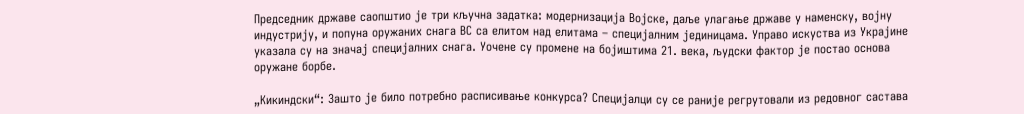Председник државе саопштио је три кључна задатка: модернизација Војске, даље улагање државе у наменску, војну индустрију, и попуна оружаних снага ВС са елитом над елитама – специјалним јединицама. Управо искуства из Украјине указала су на значај специјалних снага. Уочене су промене на бојиштима 21. века, људски фактор је постао основа оружане борбе.

„Кикиндски“: Зашто је било потребно расписивање конкурса? Специјалци су се раније регрутовали из редовног састава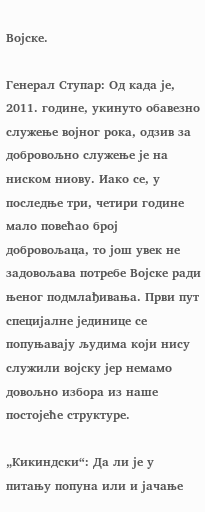Војске.

Генерал Ступар: Од када је, 2011. године, укинуто обавезно служење војног рока, одзив за добровољно служење је на ниском ниову. Иако се, у последње три, четири године мало повећао број добровољаца, то још увек не задовољава потребе Војске ради њеног подмлађивања. Први пут специјалне јединице се попуњавају људима који нису служили војску јер немамо довољно избора из наше постојеће структуре.

„Кикиндски“: Да ли је у питању попуна или и јачање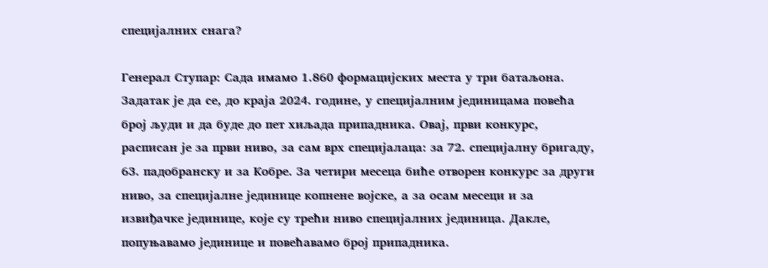специјалних снага?

Генерал Ступар: Сада имамо 1.860 формацијских места у три батаљона. Задатак је да се, до краја 2024. године, у специјалним јединицама повећа број људи и да буде до пет хиљада припадника. Овај, први конкурс, расписан је за први ниво, за сам врх специјалаца: за 72. специјалну бригаду, 63. падобранску и за Кобре. За четири месеца биће отворен конкурс за други ниво, за специјалне јединице копнене војске, а за осам месеци и за извиђачке јединице, које су трећи ниво специјалних јединица. Дакле, попуњавамо јединице и повећавамо број припадника.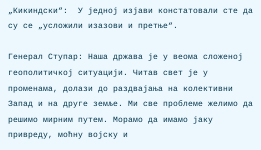„Кикиндски“:  У једној изјави констатовали сте да су се „усложили изазови и претње“.

Генерал Ступар: Наша држава је у веома сложеној геополитичкој ситуацији. Читав свет је у променама, долази до раздвајања на колективни Запад и на друге земље. Ми све проблеме желимо да решимо мирним путем. Морамо да имамо јаку привреду, моћну војску и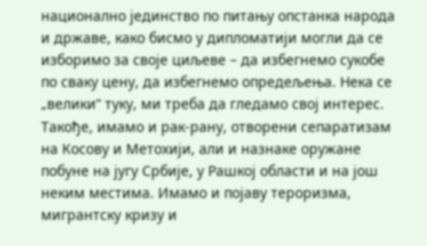национално јединство по питању опстанка народа и државе, како бисмо у дипломатији могли да се изборимо за своје циљеве – да избегнемо сукобе по сваку цену, да избегнемо опредељења. Нека се „велики“ туку, ми треба да гледамо свој интерес. Такође, имамо и рак-рану, отворени сепаратизам на Косову и Метохији, али и назнаке оружане побуне на југу Србије, у Рашкој области и на још неким местима. Имамо и појаву тероризма, мигрантску кризу и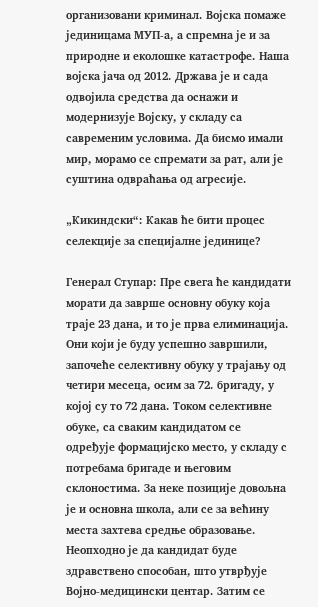организовани криминал. Војска помаже јединицама МУП-а, а спремна је и за природне и еколошке катастрофе. Наша војска јача од 2012. Држава је и сада одвојила средства да оснажи и модернизује Војску, у складу са савременим условима. Да бисмо имали мир, морамо се спремати за рат, али је суштина одвраћања од агресије.

„Кикиндски“: Какав ће бити процес селекције за специјалне јединице?

Генерал Ступар: Пре свега ће кандидати морати да заврше основну обуку која траје 23 дана, и то је прва елиминација. Они који је буду успешно завршили, започеће селективну обуку у трајању од четири месеца, осим за 72. бригаду, у којој су то 72 дана. Током селективне обуке, са сваким кандидатом се одређује формацијско место, у складу с потребама бригаде и његовим склоностима. За неке позиције довољна је и основна школа, али се за већину места захтева средње образовање. Неопходно је да кандидат буде здравствено способан, што утврђује Војно-медицински центар. Затим се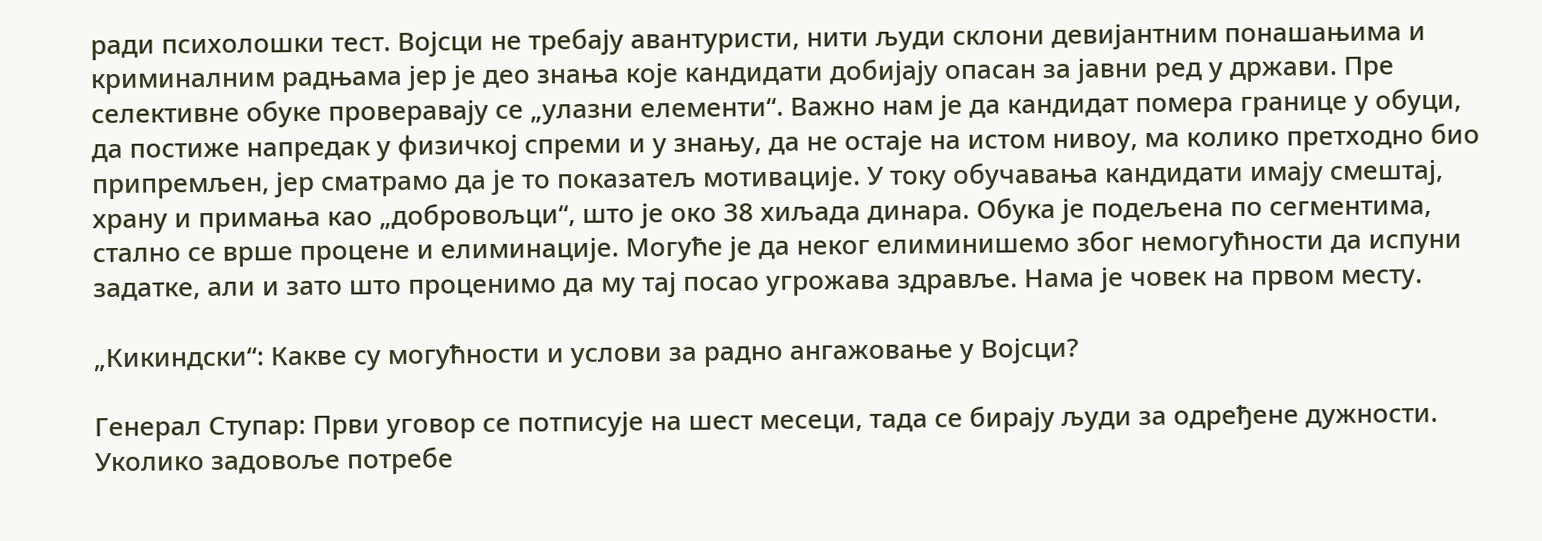ради психолошки тест. Војсци не требају авантуристи, нити људи склони девијантним понашањима и криминалним радњама јер је део знања које кандидати добијају опасан за јавни ред у држави. Пре селективне обуке проверавају се „улазни елементи“. Важно нам је да кандидат помера границе у обуци, да постиже напредак у физичкој спреми и у знању, да не остаје на истом нивоу, ма колико претходно био припремљен, јер сматрамо да је то показатељ мотивације. У току обучавања кандидати имају смештај, храну и примања као „добровољци“, што је око 38 хиљада динара. Обука је подељена по сегментима, стално се врше процене и елиминације. Могуће је да неког елиминишемо због немогућности да испуни задатке, али и зато што проценимо да му тај посао угрожава здравље. Нама је човек на првом месту.

„Кикиндски“: Какве су могућности и услови за радно ангажовање у Војсци?

Генерал Ступар: Први уговор се потписује на шест месеци, тада се бирају људи за одређене дужности. Уколико задовоље потребе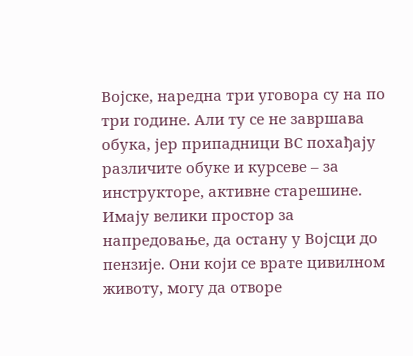Војске, наредна три уговора су на по три године. Али ту се не завршава обука, јер припадници ВС похађају различите обуке и курсеве – за инструкторе, активне старешине. Имају велики простор за напредовање, да остану у Војсци до пензије. Они који се врате цивилном животу, могу да отворе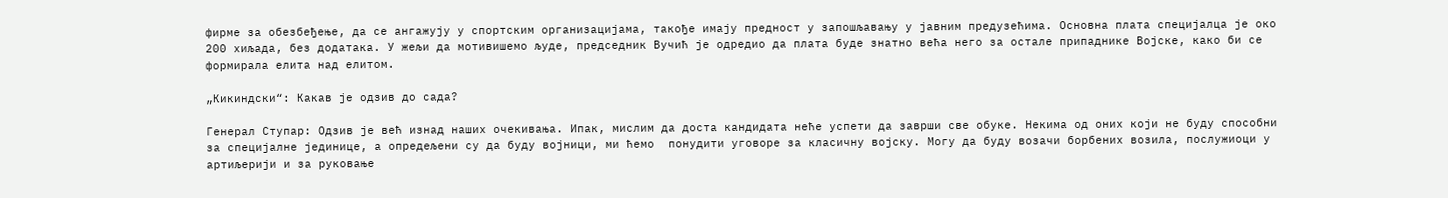фирме за обезбеђење, да се ангажују у спортским организацијама, такође имају предност у запошљавању у јавним предузећима. Основна плата специјалца је око 200 хиљада, без додатака. У жељи да мотивишемо људе, председник Вучић је одредио да плата буде знатно већа него за остале припаднике Војске, како би се формирала елита над елитом.

„Кикиндски“: Какав је одзив до сада?

Генерал Ступар: Одзив је већ изнад наших очекивања. Ипак, мислим да доста кандидата неће успети да заврши све обуке. Некима од оних који не буду способни за специјалне јединице, а опредељени су да буду војници, ми ћемо  понудити уговоре за класичну војску. Могу да буду возачи борбених возила, послужиоци у артиљерији и за руковање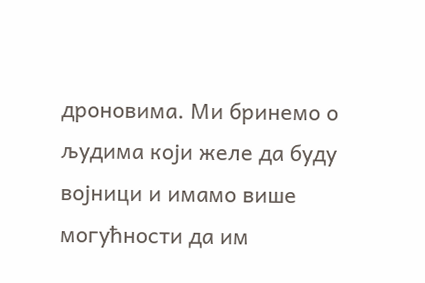дроновима. Ми бринемо о људима који желе да буду војници и имамо више могућности да им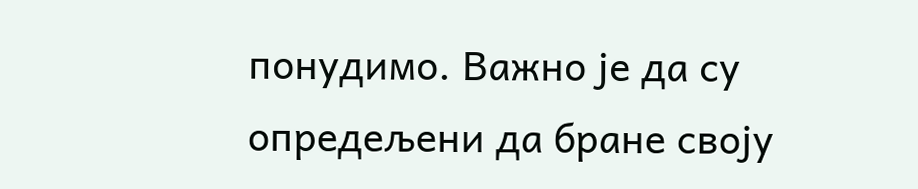понудимо. Важно је да су опредељени да бране своју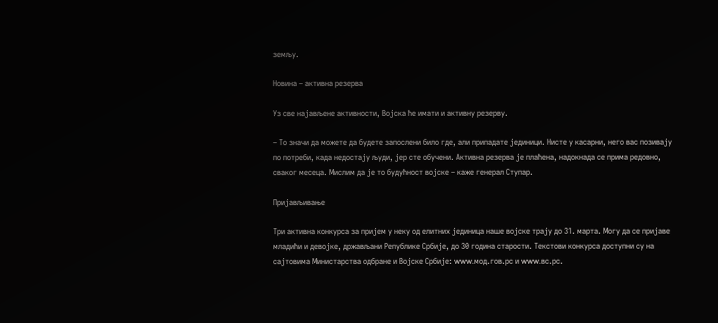земљу.

Новина – активна резерва

Уз све најављене активности, Војска ће имати и активну резерву.

– То значи да можете да будете запослени било где, али припадате јединици. Нисте у касарни, него вас позивају по потреби, када недостају људи, јер сте обучени. Активна резерва је плаћена, надокнада се прима редовно, сваког месеца. Мислим да је то будућност војске – каже генерал Ступар.

Пријављивање

Три активна конкурса за пријем у неку од елитних јединица наше војске трају до 31. марта. Могу да се пријаве младићи и девојке, држављани Републике Србије, до 30 година старости. Текстови конкурса доступни су на сајтовима Министарства одбране и Војске Србије: www.мод.гов.рс и www.вс.рс.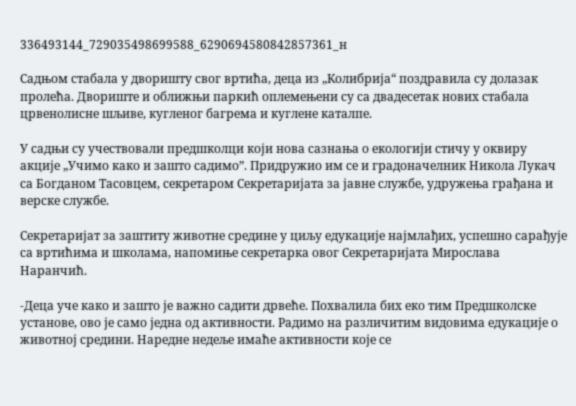336493144_729035498699588_6290694580842857361_н

Садњом стабала у дворишту свог вртића, деца из „Колибрија“ поздравила су долазак пролећа. Двориште и оближњи паркић оплемењени су са двадесетак нових стабала црвенолисне шљиве, кугленог багрема и куглене каталпе.

У садњи су учествовали предшколци који нова сазнања о екологији стичу у оквиру акције „Учимо како и зашто садимо”. Придружио им се и градоначелник Никола Лукач са Богданом Тасовцем, секретаром Секретаријата за јавне службе, удружења грађана и верске службе.

Секретаријат за заштиту животне средине у циљу едукације најмлађих, успешно сарађује са вртићима и школама, напомиње секретарка овог Секретаријата Мирослава Наранчић.

-Деца уче како и зашто је важно садити дрвеће. Похвалила бих еко тим Предшколске установе, ово је само једна од активности. Радимо на различитим видовима едукације о животној средини. Наредне недеље имаће активности које се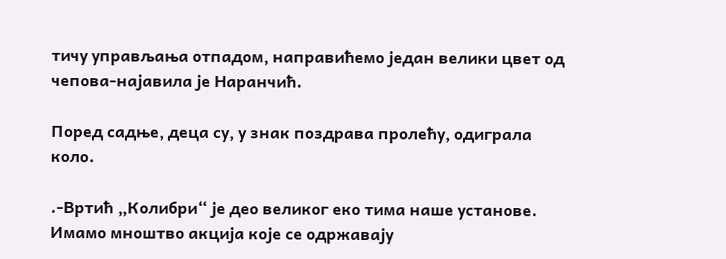тичу управљања отпадом, направићемо један велики цвет од чепова-најавила је Наранчић.

Поред садње, деца су, у знак поздрава пролећу, одиграла коло.

.-Вртић „Колибри“ је део великог еко тима наше установе. Имамо мноштво акција које се одржавају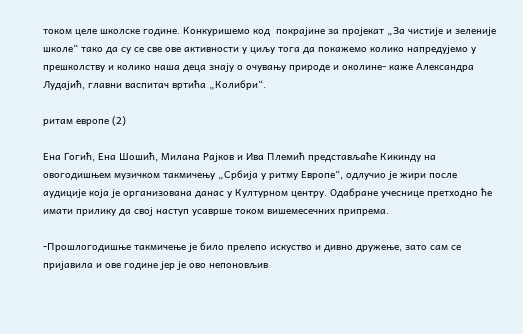током целе школске године. Конкуришемо код  покрајине за пројекат „За чистије и зеленије школе“ тако да су се све ове активности у циљу тога да покажемо колико напредујемо у прешколству и колико наша деца знају о очувању природе и околине- каже Александра Лудајић, главни васпитач вртића „Колибри“.

ритам европе (2)

Ена Гогић, Ена Шошић, Милана Рајков и Ива Племић представљаће Кикинду на овогодишњем музичком такмичењу „Србија у ритму Европе“, одлучио је жири после аудиције која је организована данас у Културном центру. Одабране учеснице претходно ће имати прилику да свој наступ усаврше током вишемесечних припрема.

-Прошлогодишње такмичење је било прелепо искуство и дивно дружење, зато сам се пријавила и ове године јер је ово непоновљив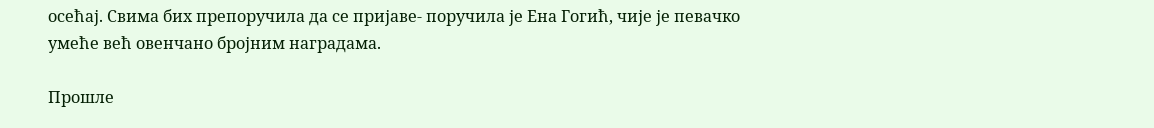осећај. Свима бих препоручила да се пријаве- поручила је Ена Гогић, чије је певачко умеће већ овенчано бројним наградама.

Прошле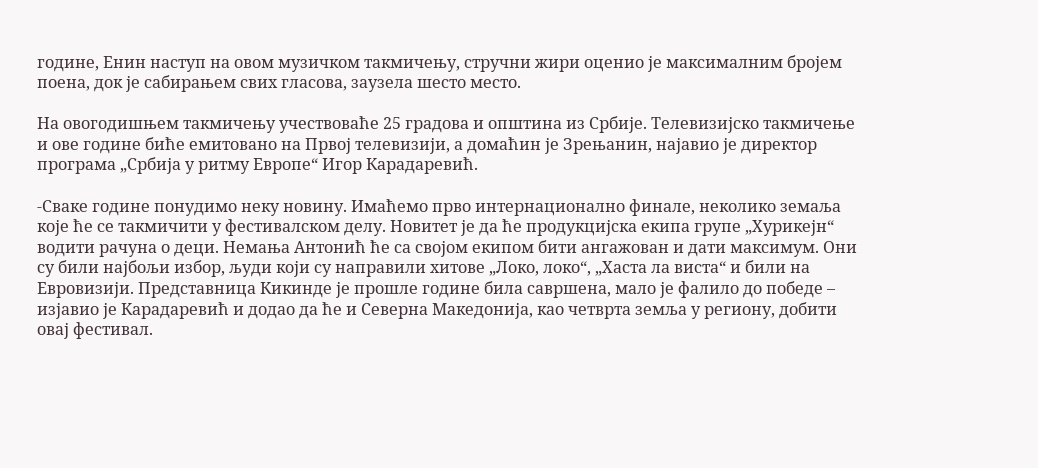године, Енин наступ на овом музичком такмичењу, стручни жири оценио је максималним бројем поена, док је сабирањем свих гласова, заузела шесто место.

На овогодишњем такмичењу учествоваће 25 градова и општина из Србије. Телевизијско такмичење и ове године биће емитовано на Првој телевизији, а домаћин је Зрењанин, најавио је директор програма „Србија у ритму Европе“ Игор Карадаревић.

-Сваке године понудимо неку новину. Имаћемо прво интернационално финале, неколико земаља које ће се такмичити у фестивалском делу. Новитет је да ће продукцијска екипа групе „Хурикејн“  водити рачуна о деци. Немања Антонић ће са својом екипом бити ангажован и дати максимум. Они су били најбољи избор, људи који су направили хитове „Локо, локо“, „Хаста ла виста“ и били на Евровизији. Представница Кикинде је прошле године била савршена, мало је фалило до победе – изјавио је Карадаревић и додао да ће и Северна Македонија, као четврта земља у региону, добити овај фестивал.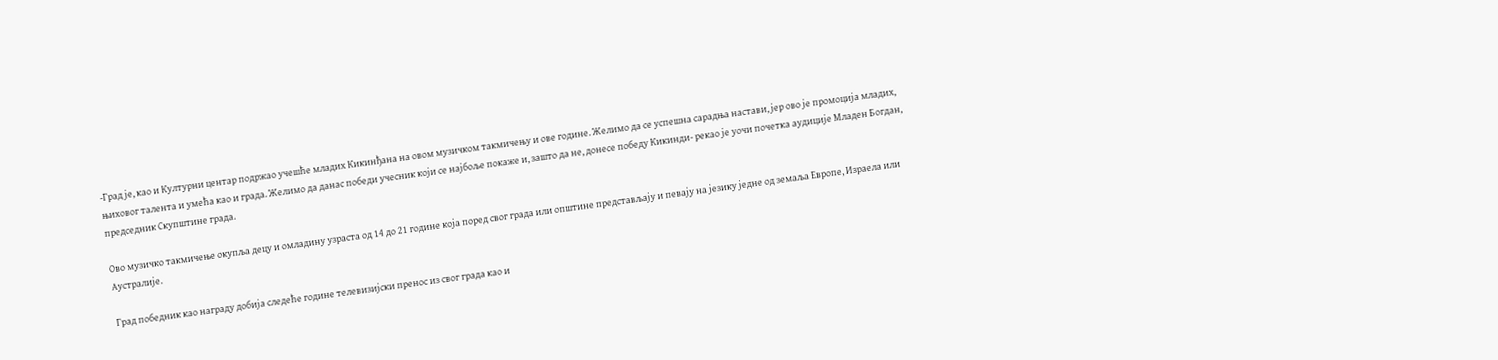-Град је, као и Културни центар подржао учешће младих Кикинђана на овом музичком такмичењу и ове године. Желимо да се успешна сарадња настави, јер ово је промоција младих, њиховог талента и умећа као и града. Желимо да данас победи учесник који се најбоље покаже и, зашто да не, донесе победу Кикинди- рекао је уочи почетка аудиције Младен Богдан, председник Скупштине града.

Ово музичко такмичење окупља децу и омладину узраста од 14 до 21 године која поред свог града или општине представљају и певају на језику једне од земаља Европе, Израела или Аустралије.

Град победник као награду добија следеће године телевизијски пренос из свог града као и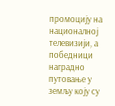промоцију на националној телевизији, а победници наградно путовање у земљу коју су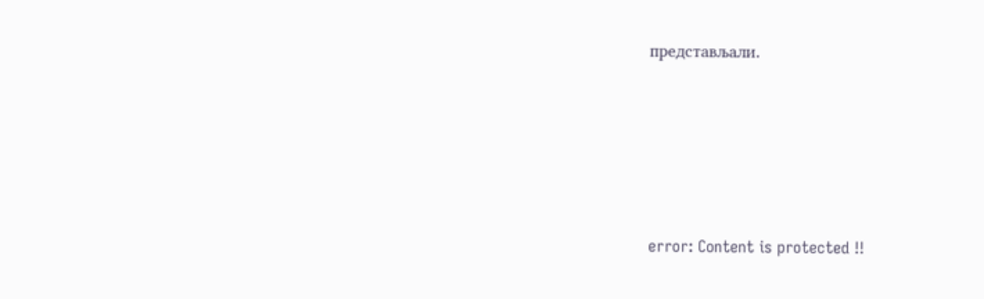представљали.







error: Content is protected !!